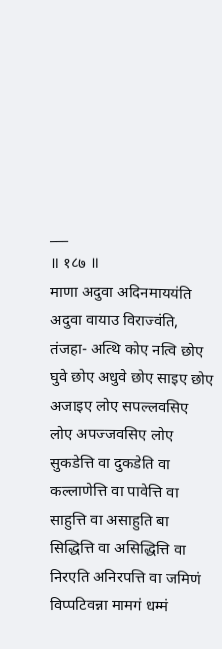___
॥ १८७ ॥
माणा अदुवा अदिनमाययंति अदुवा वायाउ विराज्वंति, तंजहा- अत्थि कोए नत्वि छोए घुवे छोए अधुवे छोए साइए छोए अजाइए लोए सपल्लवसिए लोए अपज्जवसिए लोए सुकडेत्ति वा दुकडेति वा कल्लाणेत्ति वा पावेत्ति वा साहुत्ति वा असाहुति बा सिद्धित्ति वा असिद्धित्ति वा निरएति अनिरपत्ति वा जमिणं विप्पटिवन्ना मामगं धम्मं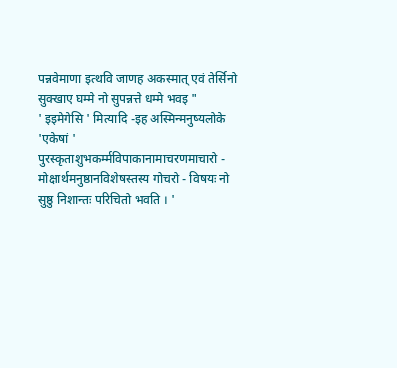पन्नवेमाणा इत्थवि जाणह अकस्मात् एवं तेर्सिनो सुक्खाए घम्मे नो सुपन्नत्ते धम्मे भवइ "
' इइमेगेसि ' मित्यादि -इह अस्मिन्मनुष्यलोके 'एकेषां ' पुरस्कृताशुभकर्म्मविपाकानामाचरणमाचारो - मोक्षार्थमनुष्ठानविशेषस्तस्य गोचरो - विषयः नो सुष्ठु निशान्तः परिचितो भवति । '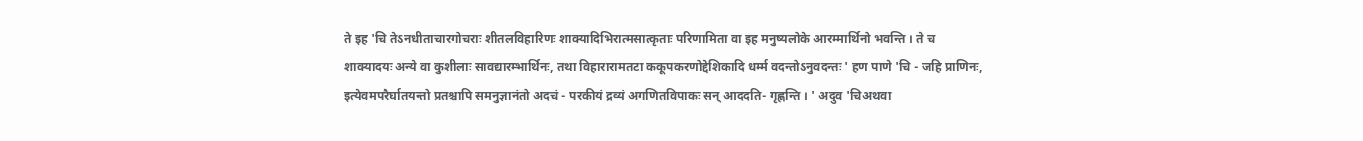ते इह 'चि तेऽनधीताचारगोचराः शीतलविहारिणः शाक्यादिभिरात्मसात्कृताः परिणामिता वा इह मनुष्यलोके आरम्मार्थिनो भवन्ति । ते च शाक्यादयः अन्ये वा कुशीलाः सावद्यारम्भार्थिनः, तथा विहारारामतटा ककूपकरणोद्देशिकादि धर्म्म वदन्तोऽनुवदन्तः ' हण पाणे 'चि - जहि प्राणिनः, इत्येवमपरैर्घातयन्तो प्रतश्चापि समनुज्ञानंतो अदचं - परकीयं द्रव्यं अगणितविपाकः सन् आददति- गृह्णन्ति । ' अदुव 'चिअथवा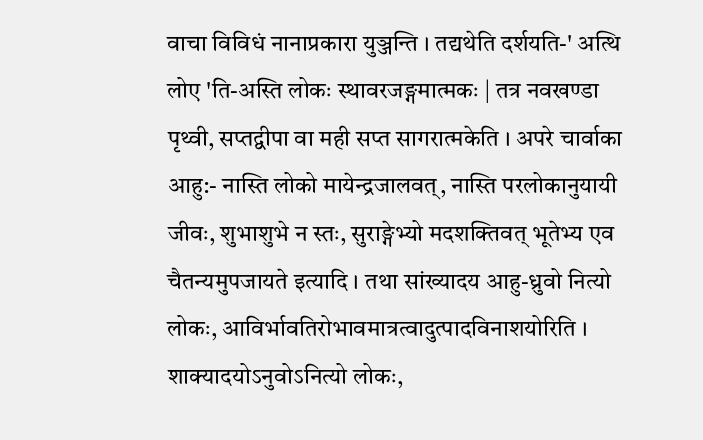वाचा विविधं नानाप्रकारा युञ्जन्ति । तद्यथेति दर्शयति-' अत्थि लोए 'ति-अस्ति लोकः स्थावरजङ्गमात्मकः | तत्र नवखण्डा पृथ्वी, सप्तद्वीपा वा मही सप्त सागरात्मकेति । अपरे चार्वाका आहु:- नास्ति लोको मायेन्द्रजालवत्, नास्ति परलोकानुयायी जीवः, शुभाशुभे न स्तः, सुराङ्गेभ्यो मदशक्तिवत् भूतेभ्य एव चैतन्यमुपजायते इत्यादि । तथा सांख्यादय आहु-ध्रुवो नित्यो लोकः, आविर्भावतिरोभावमात्रत्वादुत्पादविनाशयोरिति । शाक्यादयोऽनुवोऽनित्यो लोकः,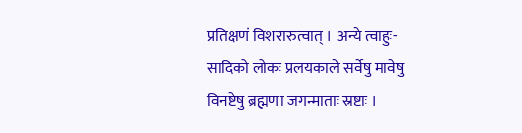प्रतिक्षणं विशरारुत्वात् । अन्ये त्वाहुः- सादिको लोकः प्रलयकाले सर्वेषु मावेषु विनष्टेषु ब्रह्मणा जगन्माताः स्रष्टाः ।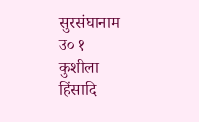सुरसंघानाम
उ० १
कुशीला
हिंसादि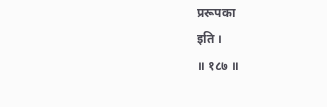प्ररूपका
इति ।
॥ १८७ ॥